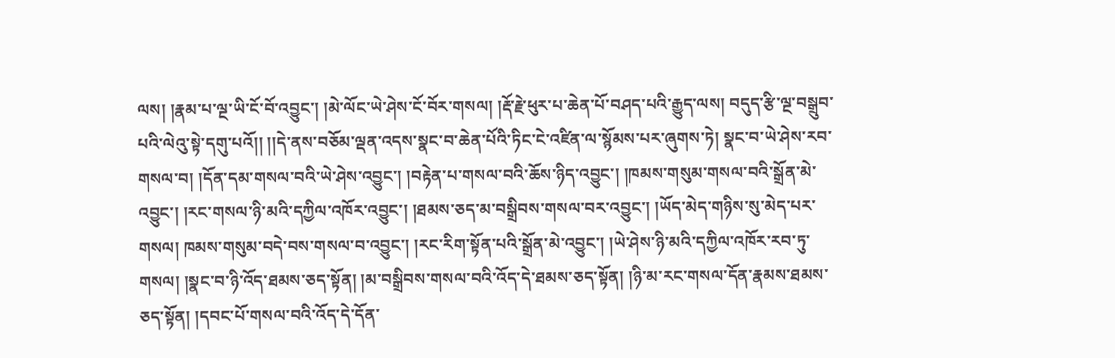ལས། །རྣམ་པ་ལྔ་ཡི་ངོ་བོ་འབྱུང་། །མེ་ལོང་ཡེ་ཤེས་ངོ་བོར་གསལ། །རྡོ་རྗེ་ཕུར་པ་ཆེན་པོ་བཤད་པའི་རྒྱུད་ལས། བདུད་རྩི་ལྔ་བསྒྲུབ་པའི་ལེའུ་སྟེ་དགུ་པའོ།། །།དེ་ནས་བཅོམ་ལྡན་འདས་སྣང་བ་ཆེན་པོའི་ཏིང་ངེ་འཛིན་ལ་སྙོམས་པར་ཞུགས་ཏེ། སྣང་བ་ཡེ་ཤེས་རབ་གསལ་བ། །དོན་དམ་གསལ་བའི་ཡེ་ཤེས་འབྱུང་། །བརྟེན་པ་གསལ་བའི་ཆོས་ཉིད་འབྱུང་། །ཁམས་གསུམ་གསལ་བའི་སྒྲོན་མེ་འབྱུང་། །རང་གསལ་ཉི་མའི་དཀྱིལ་འཁོར་འབྱུང་། །ཐམས་ཅད་མ་བསྒྲིབས་གསལ་བར་འབྱུང་། །ཡོད་མེད་གཉིས་སུ་མེད་པར་གསལ། ཁམས་གསུམ་བདེ་བས་གསལ་བ་འབྱུང་། །རང་རིག་སྟོན་པའི་སྒྲོན་མེ་འབྱུང་། །ཡེ་ཤེས་ཉི་མའི་དཀྱིལ་འཁོར་རབ་ཏུ་གསལ། །སྣང་བ་ཉི་འོད་ཐམས་ཅད་སྟོན། །མ་བསྒྲིབས་གསལ་བའི་འོད་དེ་ཐམས་ཅད་སྟོན། །ཉི་མ་རང་གསལ་དོན་རྣམས་ཐམས་ཅད་སྟོན། །དབང་པོ་གསལ་བའི་འོད་དེ་དོན་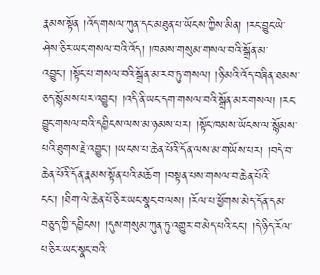རྣམས་སྟོན །འོད་གསལ་ཀུན་དང་མཐུན་པ་ཡོངས་ཀྱིས་མིན། །རང་བྱུང་ཡེ་ཤེས་ཅིར་ཡང་གསལ་བའི་འོད། །ཁམས་གསུམ་གསལ་བའི་སྒྲོན་མ་འབྱུང་། །སྟོང་པ་གསལ་བའི་སྒྲོན་མ་རབ་ཏུ་གསལ། །ཉི་མའི་འོད་བཞིན་ཐམས་ཅད་སྙོམས་པར་འབྱུང་། །འདི་ནི་ཡང་དག་གསལ་བའི་སྒྲོན་མར་གསལ། །རང་བྱུང་གསལ་བའི་དབྱིངས་ལས་མ་ཉམས་པར། །སྟོང་ཁམས་ཡོངས་ལ་སྙོམས་པའི་ཐུགས་རྗེ་འབྱུང་། །ཡངས་པ་ཆེན་པོའི་དོན་ལས་མ་གཡོས་པར། །བདེ་བ་ཆེན་པོའི་དོན་རྣམས་སྟོན་པའི་མཆོག །བསྟན་པས་གསལ་བ་ཆེན་པོའི་ངང་། །ཐིག་ལེ་ཆེན་པོ་ཅིར་ཡང་སྣང་བ་ལས། །རོལ་པ་ཕྱོགས་མེད་དོན་དམ་བཅུད་ཀྱི་དབྱིངས། །དུས་གསུམ་ཀུན་ཏུ་འགྱུར་བ་མེད་པའི་ངང་། །དེ་ཉིད་རོལ་པ་ཅིར་ཡང་སྣང་བའི་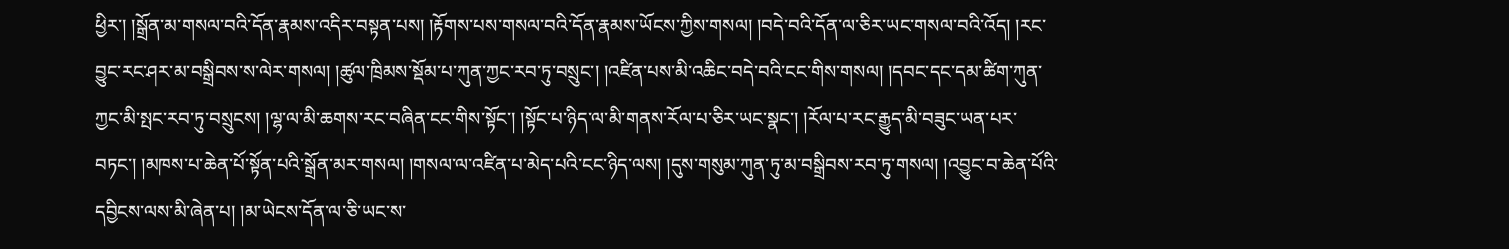ཕྱིར་། །སྒྲོན་མ་གསལ་བའི་དོན་རྣམས་འདིར་བསྟན་པས། །རྟོགས་པས་གསལ་བའི་དོན་རྣམས་ཡོངས་ཀྱིས་གསལ། །བདེ་བའི་དོན་ལ་ཅིར་ཡང་གསལ་བའི་འོད། །རང་བྱུང་རང་ཤར་མ་བསྒྲིབས་ས་ལེར་གསལ། །ཚུལ་ཁྲིམས་སྡོམ་པ་ཀུན་ཀྱང་རབ་ཏུ་བསྲུང་། །འཛིན་པས་མི་འཆིང་བདེ་བའི་ངང་གིས་གསལ། །དབང་དང་དམ་ཚིག་ཀུན་ཀྱང་མི་སྤང་རབ་ཏུ་བསྲུངས། །ལྷ་ལ་མི་ཆགས་རང་བཞིན་ངང་གིས་སྟོང་། །སྟོང་པ་ཉིད་ལ་མི་གནས་རོལ་པ་ཅིར་ཡང་སྣང་། །རོལ་པ་རང་རྒྱུད་མི་བཟུང་ཡན་པར་བཏང་། །མཁས་པ་ཆེན་པོ་སྟོན་པའི་སྒྲོན་མར་གསལ། །གསལ་ལ་འཛིན་པ་མེད་པའི་ངང་ཉིད་ལས། །དུས་གསུམ་ཀུན་ཏུ་མ་བསྒྲིབས་རབ་ཏུ་གསལ། །འབྱུང་བ་ཆེན་པོའི་དབྱིངས་ལས་མི་ཞེན་པ། །མ་ཡེངས་དོན་ལ་ཅི་ཡང་ས་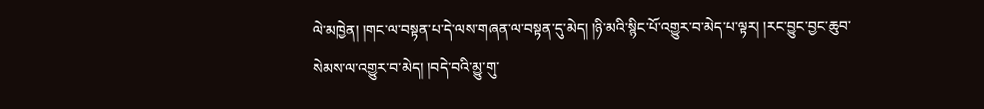ལེ་མཁྱེན། །གང་ལ་བསྟན་པ་དེ་ལས་གཞན་ལ་བསྟན་དུ་མེད། །ཉི་མའི་སྙིང་པོ་འགྱུར་བ་མེད་པ་ལྟར། །རང་བྱུང་བྱང་ཆུབ་སེམས་ལ་འགྱུར་བ་མེད། །བདེ་བའི་མྱུ་གུ་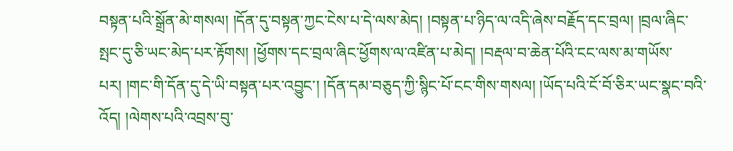བསྟན་པའི་སྒྲོན་མེ་གསལ། །དོན་དུ་བསྟན་ཀྱང་ངེས་པ་དེ་ལས་མེད། །བསྟན་པ་ཉིད་ལ་འདི་ཞེས་བརྗོད་དང་བྲལ། །བྲལ་ཞིང་སྤང་དུ་ཅི་ཡང་མེད་པར་རྟོགས། །ཕྱོགས་དང་བྲལ་ཞིང་ཕྱོགས་ལ་འཛིན་པ་མེད། །བརྡལ་བ་ཆེན་པོའི་ངང་ལས་མ་གཡོས་པར། །གང་གི་དོན་དུ་དེ་ཡི་བསྟན་པར་འབྱུང་། །དོན་དམ་བཅུད་ཀྱི་སྙིང་པོ་ངང་གིས་གསལ། །ཡོད་པའི་ངོ་བོ་ཅིར་ཡང་སྣང་བའི་འོད། །ལེགས་པའི་འབྲས་བུ་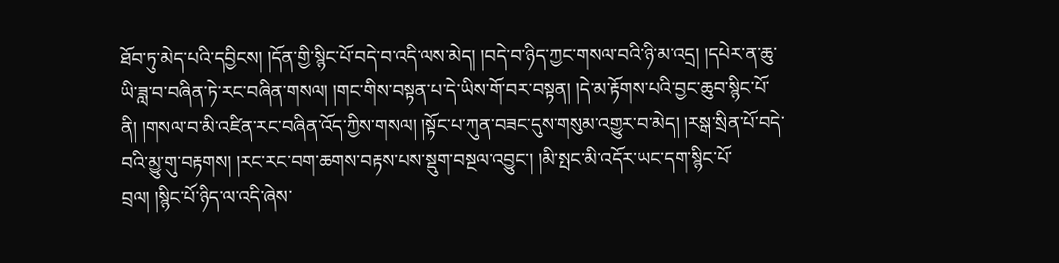ཐོབ་ཏུ་མེད་པའི་དབྱིངས། །དོན་གྱི་སྙིང་པོ་བདེ་བ་འདི་ལས་མེད། །བདེ་བ་ཉིད་ཀྱང་གསལ་བའི་ཉི་མ་འདྲ། །དཔེར་ན་ཆུ་ཡི་ཟླ་བ་བཞིན་ཏེ་རང་བཞིན་གསལ། །གང་གིས་བསྟན་པ་དེ་ཡིས་གོ་བར་བསྟན། །དེ་མ་རྟོགས་པའི་བྱང་ཆུབ་སྙིང་པོ་ནི། །གསལ་བ་མི་འཛིན་རང་བཞིན་འོད་ཀྱིས་གསལ། །སྟོང་པ་ཀུན་བཟང་དུས་གསུམ་འགྱུར་བ་མེད། །རསྒ་སྲིན་པོ་བདེ་བའི་མྱུ་གུ་བརྟགས། །རང་རང་བག་ཆགས་བརྟས་པས་སྡུག་བསྔལ་འབྱུང་། །མི་སྤང་མི་འདོར་ཡང་དག་སྙིང་པོ་བྲལ། །སྙིང་པོ་ཉིད་ལ་འདི་ཞེས་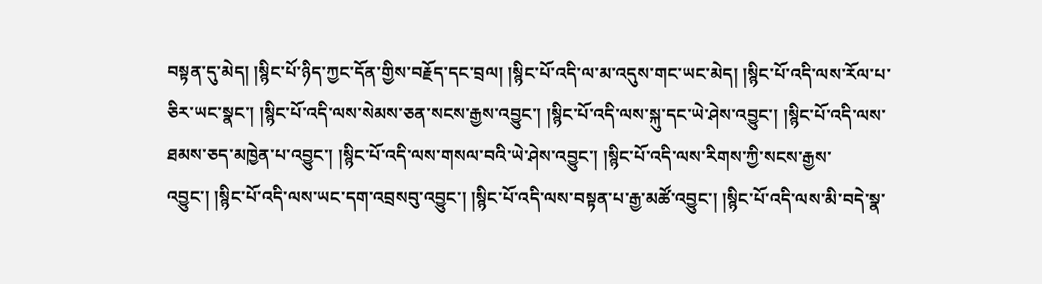བསྟན་དུ་མེད། །སྙིང་པོ་ཉིད་ཀྱང་དོན་གྱིས་བརྗོད་དང་བྲལ། །སྙིང་པོ་འདི་ལ་མ་འདུས་གང་ཡང་མེད། །སྙིང་པོ་འདི་ལས་རོལ་པ་ཅིར་ཡང་སྣང་། །སྙིང་པོ་འདི་ལས་སེམས་ཅན་སངས་རྒྱས་འབྱུང་། །སྙིང་པོ་འདི་ལས་སྐུ་དང་ཡེ་ཤེས་འབྱུང་། །སྙིང་པོ་འདི་ལས་ཐམས་ཅད་མཁྱེན་པ་འབྱུང་། །སྙིང་པོ་འདི་ལས་གསལ་བའི་ཡེ་ཤེས་འབྱུང་། །སྙིང་པོ་འདི་ལས་རིགས་ཀྱི་སངས་རྒྱས་འབྱུང་། །སྙིང་པོ་འདི་ལས་ཡང་དག་འབྲསབུ་འབྱུང་། །སྙིང་པོ་འདི་ལས་བསྟན་པ་རྒྱ་མཚོ་འབྱུང་། །སྙིང་པོ་འདི་ལས་མི་བདེ་སྣ་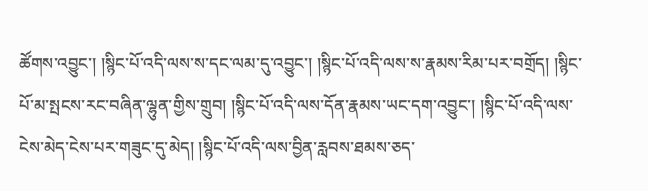ཚོགས་འབྱུང་། །སྙིང་པོ་འདི་ལས་ས་དང་ལམ་དུ་འབྱུང་། །སྙིང་པོ་འདི་ལས་ས་རྣམས་རིམ་པར་བགྲོད། །སྙིང་པོ་མ་སྤངས་རང་བཞིན་ལྷུན་གྱིས་གྲུབ། །སྙིང་པོ་འདི་ལས་དོན་རྣམས་ཡང་དག་འབྱུང་། །སྙིང་པོ་འདི་ལས་ངེས་མེད་ངེས་པར་གཟུང་དུ་མེད། །སྙིང་པོ་འདི་ལས་བྱིན་རླབས་ཐམས་ཅད་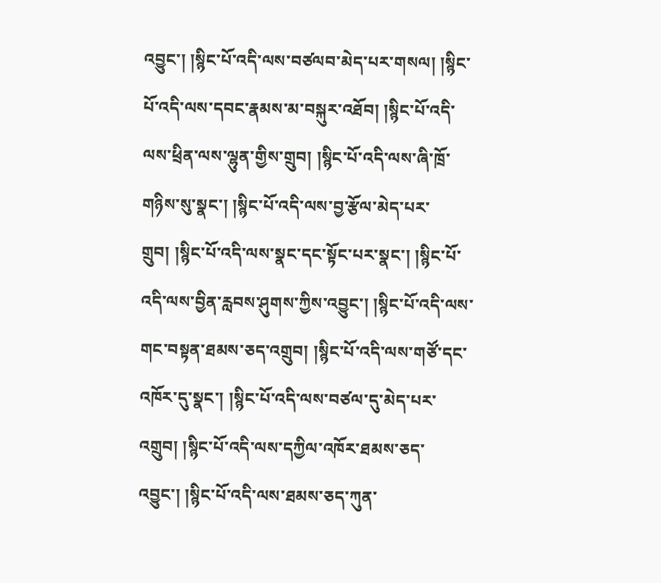འབྱུང་། །སྙིང་པོ་འདི་ལས་བཙལབ་མེད་པར་གསལ། །སྙིང་པོ་འདི་ལས་དབང་རྣམས་མ་བསྐུར་འཐོབ། །སྙིང་པོ་འདི་ལས་ཕྲིན་ལས་ལྷུན་གྱིས་གྲུབ། །སྙིང་པོ་འདི་ལས་ཞི་ཁྲོ་གཉིས་སུ་སྣང་། །སྙིང་པོ་འདི་ལས་བྱ་རྩོལ་མེད་པར་གྲུབ། །སྙིང་པོ་འདི་ལས་སྣང་དང་སྟོང་པར་སྣང་། །སྙིང་པོ་འདི་ལས་བྱིན་རླབས་ཤུགས་ཀྱིས་འབྱུང་། །སྙིང་པོ་འདི་ལས་གང་བསྟན་ཐམས་ཅད་འགྲུབ། །སྙིང་པོ་འདི་ལས་གཙོ་དང་འཁོར་དུ་སྣང་། །སྙིང་པོ་འདི་ལས་བཙལ་དུ་མེད་པར་འགྲུབ། །སྙིང་པོ་འདི་ལས་དཀྱིལ་འཁོར་ཐམས་ཅད་འབྱུང་། །སྙིང་པོ་འདི་ལས་ཐམས་ཅད་ཀུན་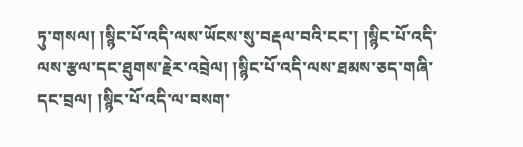ཏུ་གསལ། །སྙིང་པོ་འདི་ལས་ཡོངས་སུ་བརྡལ་བའི་ངང་། །སྙིང་པོ་འདི་ལས་རྩལ་དང་ཐུགས་རྗེར་འབྲེལ། །སྙིང་པོ་འདི་ལས་ཐམས་ཅད་གཞི་དང་བྲལ། །སྙིང་པོ་འདི་ལ་བསག་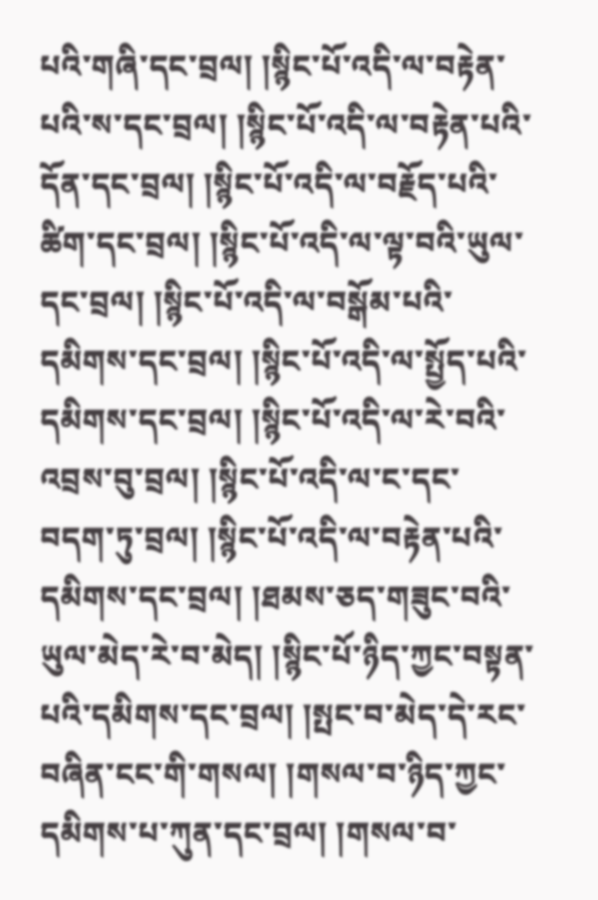པའི་གཞི་དང་བྲལ། །སྙིང་པོ་འདི་ལ་བརྟེན་པའི་ས་དང་བྲལ། །སྙིང་པོ་འདི་ལ་བརྟེན་པའི་དོན་དང་བྲལ། །སྙིང་པོ་འདི་ལ་བརྗོད་པའི་ཚིག་དང་བྲལ། །སྙིང་པོ་འདི་ལ་ལྟ་བའི་ཡུལ་དང་བྲལ། །སྙིང་པོ་འདི་ལ་བསྒོམ་པའི་དམིགས་དང་བྲལ། །སྙིང་པོ་འདི་ལ་སྤྱོད་པའི་དམིགས་དང་བྲལ། །སྙིང་པོ་འདི་ལ་རེ་བའི་འབྲས་བུ་བྲལ། །སྙིང་པོ་འདི་ལ་ང་དང་བདག་ཏུ་བྲལ། །སྙིང་པོ་འདི་ལ་བརྟེན་པའི་དམིགས་དང་བྲལ། །ཐམས་ཅད་གཟུང་བའི་ཡུལ་མེད་རེ་བ་མེད། །སྙིང་པོ་ཉིད་ཀྱང་བསྟན་པའི་དམིགས་དང་བྲལ། །སྤང་བ་མེད་དེ་རང་བཞིན་ངང་གི་གསལ། །གསལ་བ་ཉིད་ཀྱང་དམིགས་པ་ཀུན་དང་བྲལ། །གསལ་བ་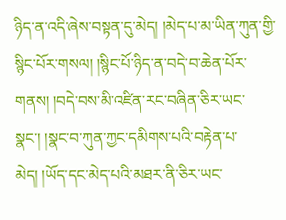ཉིད་ན་འདི་ཞེས་བསྟན་དུ་མེད། །མེད་པ་མ་ཡིན་ཀུན་གྱི་སྙིང་པོར་གསལ། །སྙིང་པོ་ཉིད་ན་བདེ་བ་ཆེན་པོར་གནས། །བདེ་བས་མི་འཛིན་རང་བཞིན་ཅིར་ཡང་སྣང་། །སྣང་བ་ཀུན་ཀྱང་དམིགས་པའི་བརྟེན་པ་མེད། །ཡོད་དང་མེད་པའི་མཐར་ནི་ཅིར་ཡང་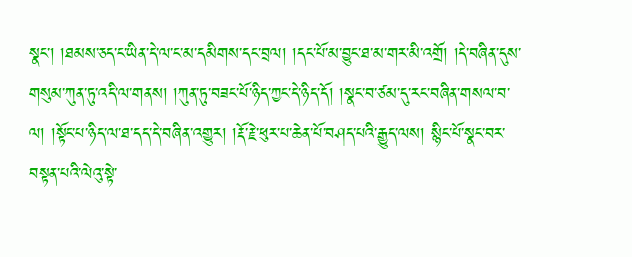སྣང་། །ཐམས་ཅད་ང་ཡིན་དེ་ལ་ང་མ་དམིགས་དང་བྲལ། །དང་པོ་མ་བྱུང་ཐ་མ་གར་མི་འགྲོ། །དེ་བཞིན་དུས་གསུམ་ཀུན་ཏུ་འདི་ལ་གནས། །ཀུན་ཏུ་བཟང་པོ་ཉིད་ཀྱང་དེ་ཉིད་དོ། །སྣང་བ་ཙམ་དུ་རང་བཞིན་གསལ་བ་ལ། །སྟོང་པ་ཉིད་ལ་ཐ་དད་དེ་བཞིན་འགྱུར། །རྡོ་རྗེ་ཕུར་པ་ཆེན་པོ་བཤད་པའི་རྒྱུད་ལས། སྙིང་པོ་སྣང་བར་བསྟན་པའི་ལེའུ་སྟེ་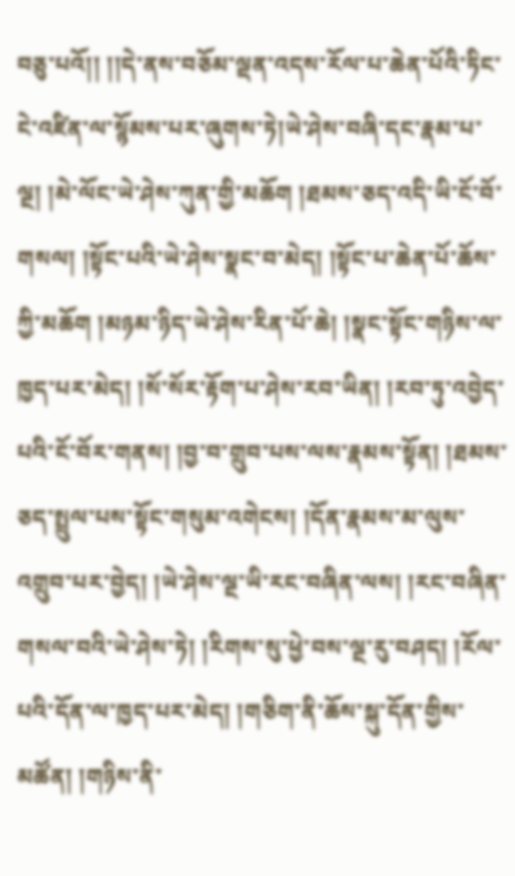བཅུ་པའོ།། །།དེ་ནས་བཅོམ་ལྡན་འདས་རོལ་པ་ཆེན་པོའི་ཏིང་ངེ་འཛིན་ལ་སྙོམས་པར་ཞུགས་ཏེ།ཡེ་ཤེས་བཞི་དང་རྣམ་པ་ལྔ། །མེ་ལོང་ཡེ་ཤེས་ཀུན་གྱི་མཆོག །ཐམས་ཅད་འདི་ཡི་ངོ་བོ་གསལ། །སྟོང་པའི་ཡེ་ཤེས་སྣང་བ་མེད། །སྟོང་པ་ཆེན་པོ་ཆོས་ཀྱི་མཆོག །མཉམ་ཉིད་ཡེ་ཤེས་རིན་པོ་ཆེ། །སྣང་སྟོང་གཉིས་ལ་ཁྱད་པར་མེད། །སོ་སོར་རྟོག་པ་ཤེས་རབ་ཡིན། །རབ་ཏུ་འབྱེད་པའི་ངོ་བོར་གནས། །བྱ་བ་གྲུབ་པས་ལས་རྣམས་སྟོན། །ཐམས་ཅད་སྤྲུལ་པས་སྟོང་གསུམ་འགེངས། །དོན་རྣམས་མ་ལུས་འགྲུབ་པར་བྱེད། །ཡེ་ཤེས་ལྔ་ཡི་རང་བཞིན་ལས། །རང་བཞིན་གསལ་བའི་ཡེ་ཤེས་ཏེ། །རིགས་སུ་ཕྱེ་བས་ལྔ་རུ་བཤད། །རོལ་པའི་དོན་ལ་ཁྱད་པར་མེད། །གཅིག་ནི་ཆོས་སྐུ་དོན་གྱིས་མཚོན། །གཉིས་ནི་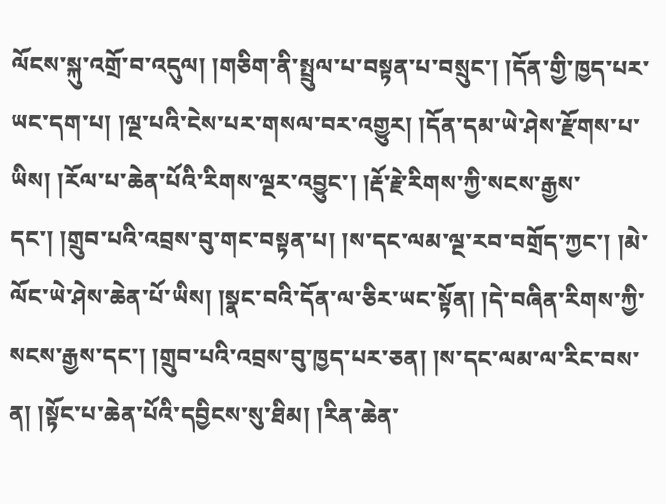ལོངས་སྐུ་འགྲོ་བ་འདུལ། །གཅིག་ནི་སྤྲུལ་པ་བསྟན་པ་བསྲུང་། །དོན་གྱི་ཁྱད་པར་ཡང་དག་པ། །ལྔ་པའི་ངེས་པར་གསལ་བར་འགྱུར། །དོན་དམ་ཡེ་ཤེས་རྫོགས་པ་ཡིས། །རོལ་པ་ཆེན་པོའི་རིགས་ལྔར་འབྱུང་། །རྡོ་རྗེ་རིགས་ཀྱི་སངས་རྒྱས་དང་། །གྲུབ་པའི་འབྲས་བུ་གང་བསྟན་པ། །ས་དང་ལམ་ལྔ་རབ་བགྲོད་ཀྱང་། །མེ་ལོང་ཡེ་ཤེས་ཆེན་པོ་ཡིས། །སྣང་བའི་དོན་ལ་ཅིར་ཡང་སྟོན། །དེ་བཞིན་རིགས་ཀྱི་སངས་རྒྱས་དང་། །གྲུབ་པའི་འབྲས་བུ་ཁྱད་པར་ཅན། །ས་དང་ལམ་ལ་རིང་བས་ན། །སྟོང་པ་ཆེན་པོའི་དབྱིངས་སུ་ཐིམ། །རིན་ཆེན་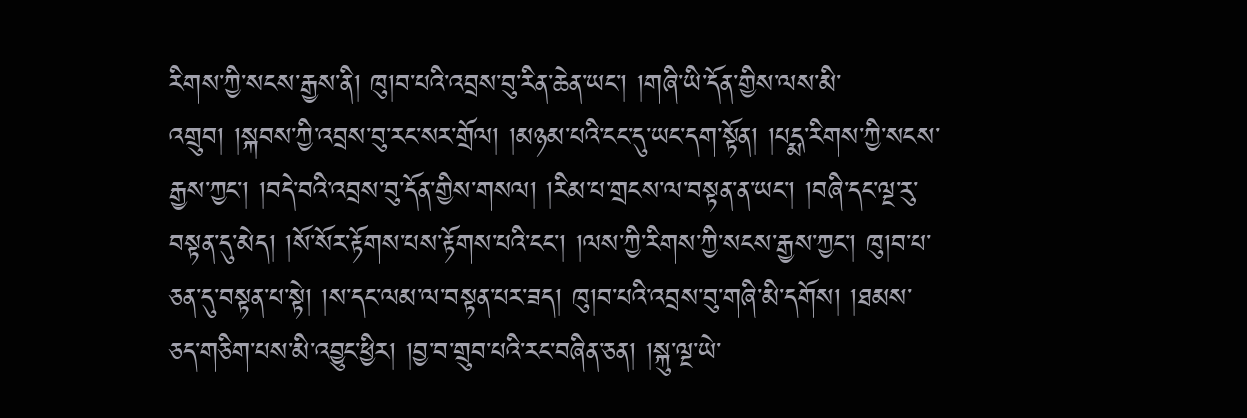རིགས་ཀྱི་སངས་རྒྱས་ནི། ཁུ།བ་པའི་འབྲས་བུ་རིན་ཆེན་ཡང་། །གཞི་ཡི་དོན་གྱིས་ལས་མི་འགྲུབ། །སྐབས་ཀྱི་འབྲས་བུ་རང་སར་གྲོལ། །མཉམ་པའི་ངང་དུ་ཡང་དག་སྟོན། །པདྨ་རིགས་ཀྱི་སངས་རྒྱས་ཀྱང་། །བདེ་བའི་འབྲས་བུ་དོན་གྱིས་གསལ། །རིམ་པ་གྲངས་ལ་བསྟན་ན་ཡང་། །བཞི་དང་ལྔ་རུ་བསྟན་དུ་མེད། །སོ་སོར་རྟོགས་པས་རྟོགས་པའི་ངང་། །ལས་ཀྱི་རིགས་ཀྱི་སངས་རྒྱས་ཀྱང་། ཁུ།བ་པ་ཅན་དུ་བསྟན་པ་སྟེ། །ས་དང་ལམ་ལ་བསྟན་པར་ཟད། ཁུ།བ་པའི་འབྲས་བུ་གཞི་མི་དགོས། །ཐམས་ཅད་གཅིག་པས་མི་འབྱུང་ཕྱིར། །བྱ་བ་གྲུབ་པའི་རང་བཞིན་ཅན། །སྐུ་ལྔ་ཡེ་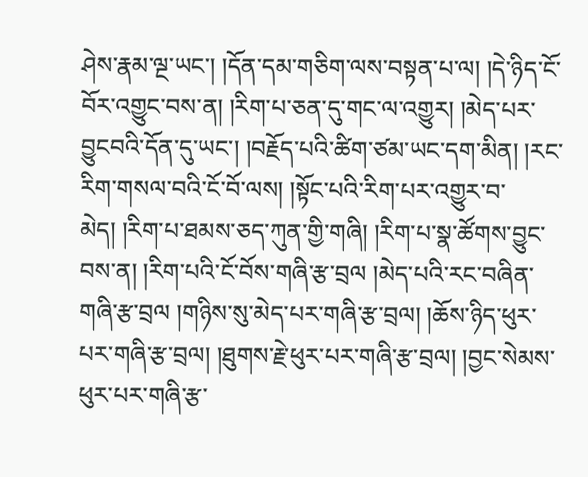ཤེས་རྣམ་ལྔ་ཡང་། །དོན་དམ་གཅིག་ལས་བསྟན་པ་ལ། །དེ་ཉིད་ངོ་བོར་འགྱུང་བས་ན། །རིག་པ་ཅན་དུ་གང་ལ་འགྱུར། །མེད་པར་བྱུངབའི་དོན་དུ་ཡང་། །བརྗོད་པའི་ཚིག་ཙམ་ཡང་དག་མིན། །རང་རིག་གསལ་བའི་ངོ་བོ་ལས། །སྟོང་པའི་རིག་པར་འགྱུར་བ་མེད། །རིག་པ་ཐམས་ཅད་ཀུན་གྱི་གཞི། །རིག་པ་སྣ་ཚོགས་བྱུང་བས་ན། །རིག་པའི་ངོ་བོས་གཞི་རྩ་བྲལ །མེད་པའི་རང་བཞིན་གཞི་རྩ་བྲལ །གཉིས་སུ་མེད་པར་གཞི་རྩ་བྲལ། །ཆོས་ཉིད་ཕུར་པར་གཞི་རྩ་བྲལ། །ཐུགས་རྗེ་ཕུར་པར་གཞི་རྩ་བྲལ། །བྱང་སེམས་ཕུར་པར་གཞི་རྩ་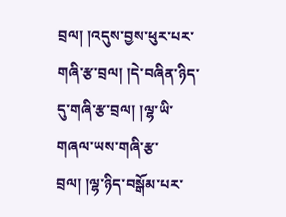བྲལ། །འདུས་བྱས་ཕུར་པར་གཞི་རྩ་བྲལ། །དེ་བཞིན་ཉིད་དུ་གཞི་རྩ་བྲལ། །ལྷ་ཡི་གཞལ་ཡས་གཞི་རྩ་བྲལ། །ལྷ་ཉིད་བསྒོམ་པར་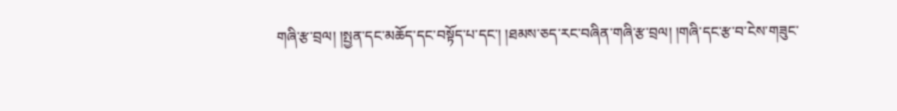གཞི་རྩ་བྲལ། །སྤྱན་དང་མཆོད་དང་བསྟོད་པ་དང་། །ཐམས་ཅད་རང་བཞིན་གཞི་རྩ་བྲལ། །གཞི་དང་རྩ་བ་ངེས་གཟུང་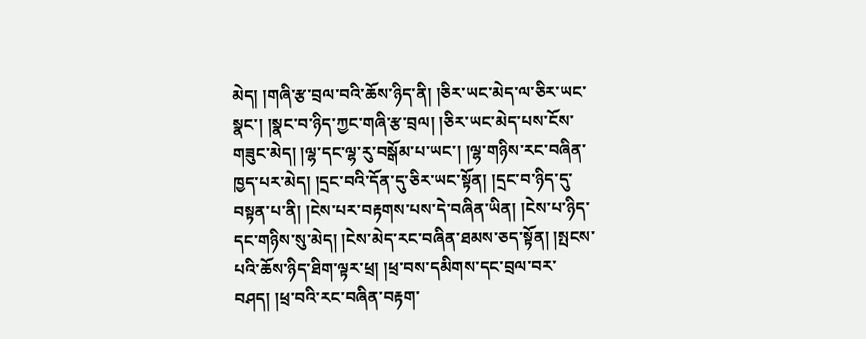མེད། །གཞི་རྩ་བྲལ་བའི་ཆོས་ཉིད་ནི། །ཅིར་ཡང་མེད་ལ་ཅིར་ཡང་སྣང་། །སྣང་བ་ཉིད་ཀྱང་གཞི་རྩ་བྲལ། །ཅིར་ཡང་མེད་པས་ངོས་གཟུང་མེད། །ལྷ་དང་ལྷ་རུ་བསྒོམ་པ་ཡང་། །ལྷ་གཉིས་རང་བཞིན་ཁྱད་པར་མེད། །དྲང་བའི་དོན་དུ་ཅིར་ཡང་སྟོན། །དྲང་བ་ཉིད་དུ་བསྟན་པ་ནི། །ངེས་པར་བརྟགས་པས་དེ་བཞིན་ཡིན། །ངེས་པ་ཉིད་དང་གཉིས་སུ་མེད། །ངེས་མེད་རང་བཞིན་ཐམས་ཅད་སྟོན། །སྤངས་པའི་ཆོས་ཉིད་ཐིག་ལྟར་ཕྲ། །ཕྲ་བས་དམིགས་དང་བྲལ་བར་བཤད། །ཕྲ་བའི་རང་བཞིན་བརྟག་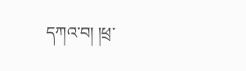དཀའ་བ། །ཕྲ་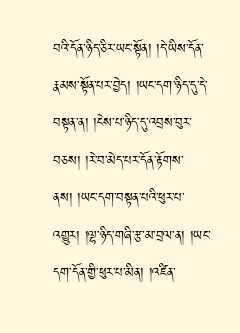བའི་དོན་ཉིད་ཅིར་ཡང་སྟོན། །དེ་ཡིས་དོན་རྣམས་སྟོན་པར་བྱེད། །ཡང་དག་ཉིད་དུ་དེ་བསྟན་ན། །ངེས་པ་ཉིད་དུ་འབྲས་བུར་བཅས། །རེ་བ་མེད་པར་དོན་རྟོགས་ནས། །ཡང་དག་བསྟན་པའི་ཕུར་པ་འགྱུར། །ལྷ་ཉིད་གཞི་རྩ་མ་བྲལ་ན། །ཡང་དག་དོན་གྱི་ཕུར་པ་མིན། །འཛིན་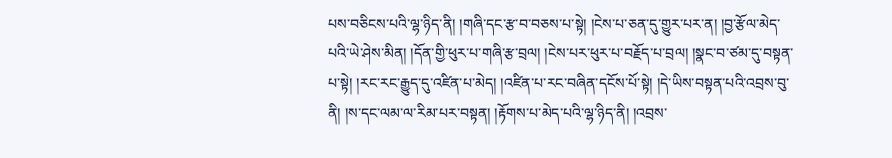པས་བཅིངས་པའི་ལྷ་ཉིད་ནི། །གཞི་དང་རྩ་བ་བཅས་པ་སྟེ། །ངེས་པ་ཅན་དུ་གྱུར་པར་ན། །བྱ་རྩོལ་མེད་པའི་ཡེ་ཤེས་མིན། །དོན་གྱི་ཕུར་པ་གཞི་རྩ་བྲལ། །ངེས་པར་ཕུར་པ་བརྗོད་པ་བྲལ། །སྣང་བ་ཙམ་དུ་བསྟན་པ་སྟེ། །རང་རང་རྒྱུད་དུ་འཛིན་པ་མེད། །འཛིན་པ་རང་བཞིན་དངོས་པོ་སྟེ། །དེ་ཡིས་བསྟན་པའི་འབྲས་བུ་ནི། །ས་དང་ལམ་ལ་རིམ་པར་བསྟན། །རྟོགས་པ་མེད་པའི་ལྷ་ཉིད་ནི། །འབྲས་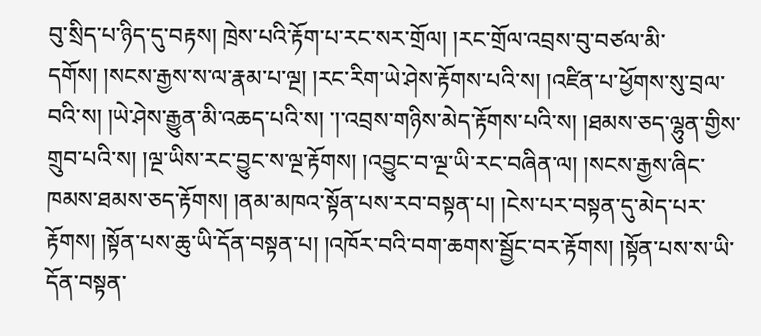བུ་སྲིད་པ་ཉིད་དུ་བརྟས། ཁྲེས་པའི་རྟོག་པ་རང་སར་གྲོལ། །རང་གྲོལ་འབྲས་བུ་བཙལ་མི་དགོས། །སངས་རྒྱས་ས་ལ་རྣམ་པ་ལྔ། །རང་རིག་ཡེ་ཤེས་རྟོགས་པའི་ས། །འཛིན་པ་ཕྱོགས་སུ་བྲལ་བའི་ས། །ཡེ་ཤེས་རྒྱུན་མི་འཆད་པའི་ས། ་།་འབྲས་གཉིས་མེད་རྟོགས་པའི་ས། །ཐམས་ཅད་ལྷུན་གྱིས་གྲུབ་པའི་ས། །ལྔ་ཡིས་རང་བྱུང་ས་ལྔ་རྟོགས། །འབྱུང་བ་ལྔ་ཡི་རང་བཞིན་ལ། །སངས་རྒྱས་ཞིང་ཁམས་ཐམས་ཅད་རྟོགས། །ནམ་མཁའ་སྟོན་པས་རབ་བསྟན་པ། །ངེས་པར་བསྟན་དུ་མེད་པར་རྟོགས། །སྟོན་པས་ཆུ་ཡི་དོན་བསྟན་པ། །འཁོར་བའི་བག་ཆགས་སྦྱོང་བར་རྟོགས། །སྟོན་པས་ས་ཡི་དོན་བསྟན་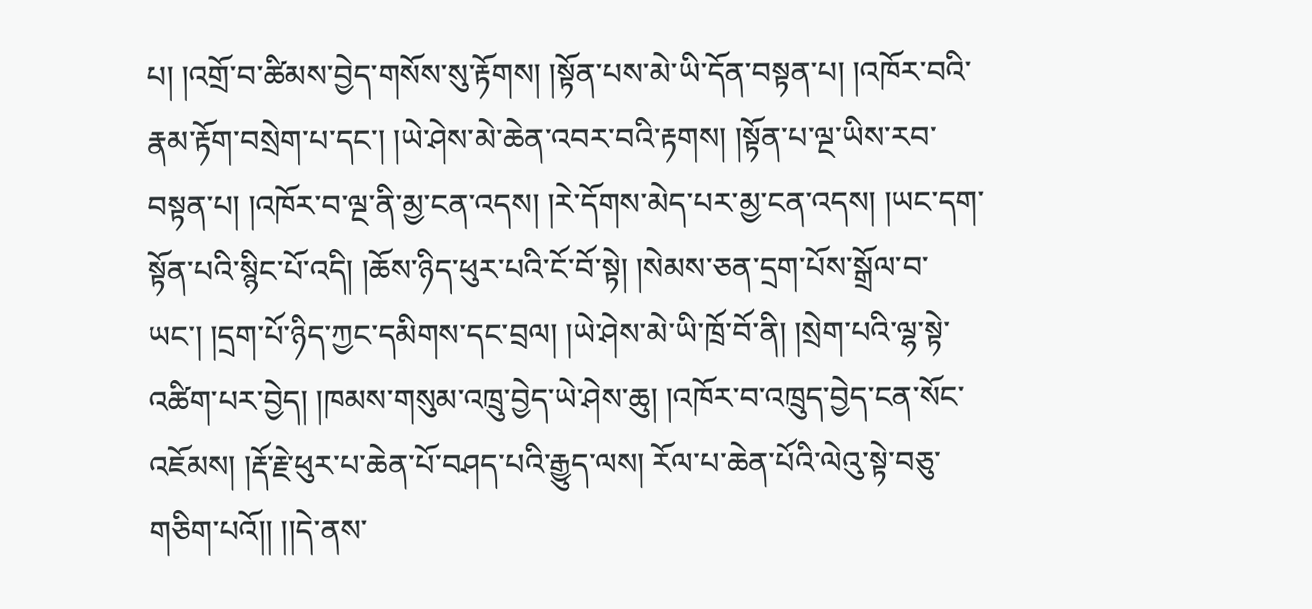པ། །འགྲོ་བ་ཚིམས་བྱེད་གསོས་སུ་རྟོགས། །སྟོན་པས་མེ་ཡི་དོན་བསྟན་པ། །འཁོར་བའི་རྣམ་རྟོག་བསྲེག་པ་དང་། །ཡེ་ཤེས་མེ་ཆེན་འབར་བའི་རྟགས། །སྟོན་པ་ལྔ་ཡིས་རབ་བསྟན་པ། །འཁོར་བ་ལྔ་ནི་མྱ་ངན་འདས། །རེ་དོགས་མེད་པར་མྱ་ངན་འདས། །ཡང་དག་སྟོན་པའི་སྙིང་པོ་འདི། །ཆོས་ཉིད་ཕུར་པའི་ངོ་བོ་སྟེ། །སེམས་ཅན་དྲག་པོས་སྒྲོལ་བ་ཡང་། །དྲག་པོ་ཉིད་ཀྱང་དམིགས་དང་བྲལ། །ཡེ་ཤེས་མེ་ཡི་ཁྲོ་བོ་ནི། །སྲེག་པའི་ལྷ་སྟེ་འཚིག་པར་བྱེད། །ཁམས་གསུམ་འཁྲུ་བྱེད་ཡེ་ཤེས་ཆུ། །འཁོར་བ་འཁྲུད་བྱེད་ངན་སོང་འཇོམས། །རྡོ་རྗེ་ཕུར་པ་ཆེན་པོ་བཤད་པའི་རྒྱུད་ལས། རོལ་པ་ཆེན་པོའི་ལེའུ་སྟེ་བཅུ་གཅིག་པའོ།། །།དེ་ནས་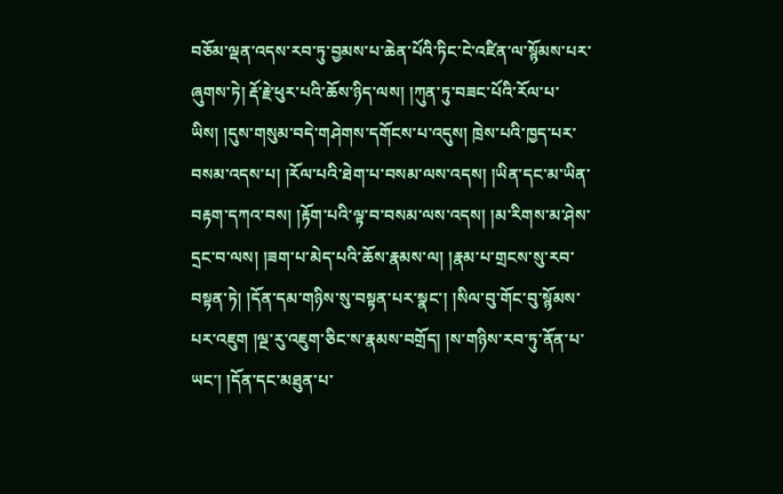བཅོམ་ལྡན་འདས་རབ་ཏུ་བྱམས་པ་ཆེན་པོའི་ཏིང་ངེ་འཛིན་ལ་སྙོམས་པར་ཞུགས་ཏེ། རྡོ་རྗེ་ཕུར་པའི་ཆོས་ཉིད་ལས། །ཀུན་ཏུ་བཟང་པོའི་རོལ་པ་ཡིས། །དུས་གསུམ་བདེ་གཤེགས་དགོངས་པ་འདུས། ཁྲེས་པའི་ཁྱད་པར་བསམ་འདས་པ། །རོལ་པའི་ཐེག་པ་བསམ་ལས་འདས། །ཡིན་དང་མ་ཡིན་བརྟག་དཀའ་བས། །རྟོག་པའི་ལྟ་བ་བསམ་ལས་འདས། །མ་རིགས་མ་ཤེས་དྲང་བ་ལས། །ཟག་པ་མེད་པའི་ཆོས་རྣམས་ལ། །རྣམ་པ་གྲངས་སུ་རབ་བསྟན་ཏེ། །དོན་དམ་གཉིས་སུ་བསྟན་པར་སྣང་། །སིལ་བུ་གོང་བུ་སྙོམས་པར་འཇུག །ལྔ་རུ་འཇུག་ཅིང་ས་རྣམས་བགྲོད། །ས་གཉིས་རབ་ཏུ་ནོན་པ་ཡང་། །དོན་དང་མཐུན་པ་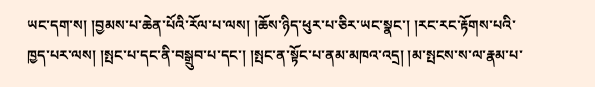ཡང་དག་ས། །བྱམས་པ་ཆེན་པོའི་རོལ་པ་ལས། །ཆོས་ཉིད་ཕུར་པ་ཅིར་ཡང་སྣང་། །རང་རང་རྟོགས་པའི་ཁྱད་པར་ལས། །སྤང་པ་དང་ནི་བསྒྲུབ་པ་དང་། །སྤང་ན་སྟོང་པ་ནམ་མཁའ་འདྲ། །མ་སྤངས་ས་ལ་རྣམ་པ་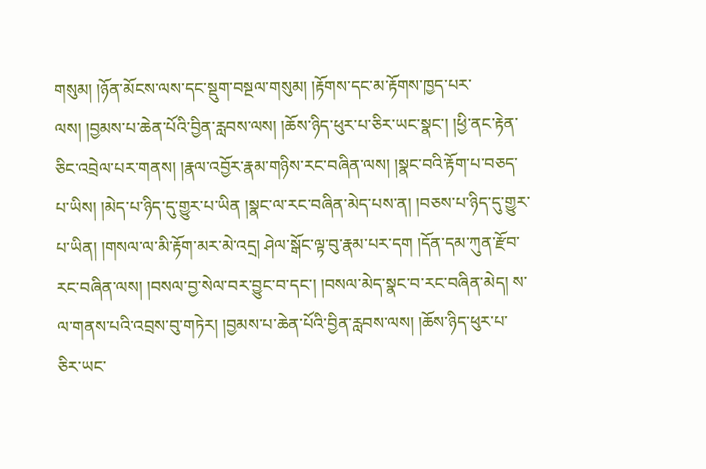གསུམ། །ཉོན་མོངས་ལས་དང་སྡུག་བསྔལ་གསུམ། །རྟོགས་དང་མ་རྟོགས་ཁྱད་པར་ལས། །བྱམས་པ་ཆེན་པོའི་བྱིན་རླབས་ལས། །ཆོས་ཉིད་ཕུར་པ་ཅིར་ཡང་སྣང་། །ཕྱི་ནང་རྟེན་ཅིང་འབྲེལ་པར་གནས། །རྣལ་འབྱོར་རྣམ་གཉིས་རང་བཞིན་ལས། །སྣང་བའི་རྟོག་པ་བཅད་པ་ཡིས། །མེད་པ་ཉིད་དུ་གྱུར་པ་ཡིན །སྣང་ལ་རང་བཞིན་མེད་པས་ན། །བཅས་པ་ཉིད་དུ་གྱུར་པ་ཡིན། །གསལ་ལ་མི་རྟོག་མར་མེ་འདྲ། ཤེལ་སྒོང་ལྟ་བུ་རྣམ་པར་དག །དོན་དམ་ཀུན་རྫོབ་རང་བཞིན་ལས། །བསལ་བྱ་སེལ་བར་བྱུང་བ་དང་། །བསལ་མེད་སྣང་བ་རང་བཞིན་མེད། ས་ལ་གནས་པའི་འབྲས་བུ་གཏེར། །བྱམས་པ་ཆེན་པོའི་བྱིན་རླབས་ལས། །ཆོས་ཉིད་ཕུར་པ་ཅིར་ཡང་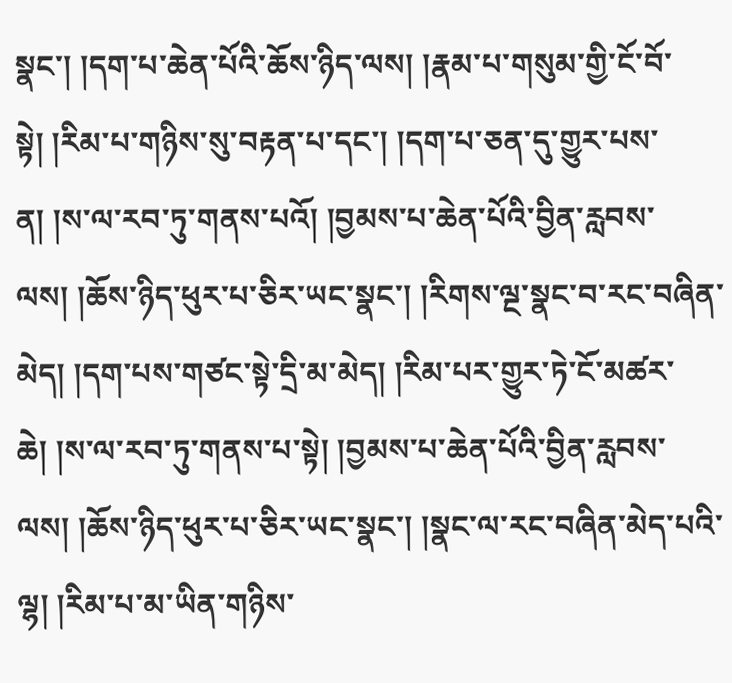སྣང་། །དག་པ་ཆེན་པོའི་ཆོས་ཉིད་ལས། །རྣམ་པ་གསུམ་གྱི་ངོ་བོ་སྟེ། །རིམ་པ་གཉིས་སུ་བརྟན་པ་དང་། །དག་པ་ཅན་དུ་གྱུར་པས་ན། །ས་ལ་རབ་ཏུ་གནས་པའོ། །བྱམས་པ་ཆེན་པོའི་བྱིན་རླབས་ལས། །ཆོས་ཉིད་ཕུར་པ་ཅིར་ཡང་སྣང་། །རིགས་ལྔ་སྣང་བ་རང་བཞིན་མེད། །དག་པས་གཙང་སྟེ་དྲི་མ་མེད། །རིམ་པར་གྱུར་ཏེ་ངོ་མཚར་ཆེ། །ས་ལ་རབ་ཏུ་གནས་པ་སྟེ། །བྱམས་པ་ཆེན་པོའི་བྱིན་རླབས་ལས། །ཆོས་ཉིད་ཕུར་པ་ཅིར་ཡང་སྣང་། །སྣང་ལ་རང་བཞིན་མེད་པའི་ལྷ། །རིམ་པ་མ་ཡིན་གཉིས་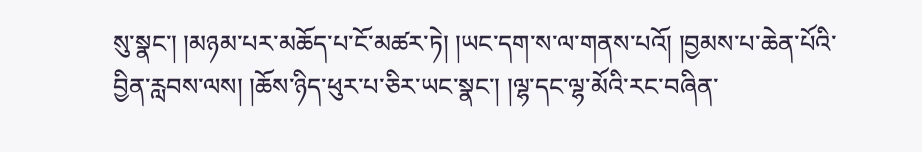སུ་སྣང་། །མཉམ་པར་མཆོད་པ་ངོ་མཚར་ཏེ། །ཡང་དག་ས་ལ་གནས་པའོ། །བྱམས་པ་ཆེན་པོའི་བྱིན་རླབས་ལས། །ཆོས་ཉིད་ཕུར་པ་ཅིར་ཡང་སྣང་། །ལྷ་དང་ལྷ་མོའི་རང་བཞིན་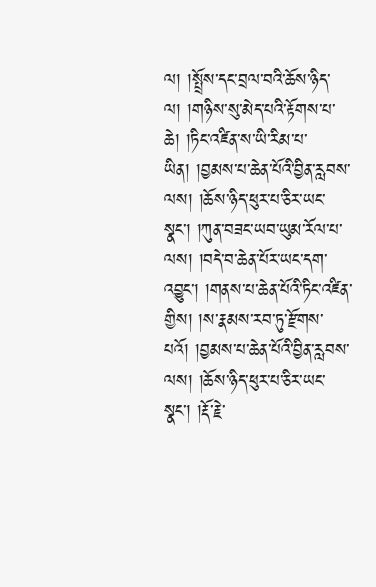ལ། །སྤྲོས་དང་བྲལ་བའི་ཆོས་ཉིད་ལ། །གཉིས་སུ་མེད་པའི་རྟོགས་པ་ཆེ། །ཏིང་འཛིན་ས་ཡི་རིམ་པ་ཡིན། །བྱམས་པ་ཆེན་པོའི་བྱིན་རླབས་ལས། །ཆོས་ཉིད་ཕུར་པ་ཅིར་ཡང་སྣང་། །ཀུན་བཟང་ཡབ་ཡུམ་རོལ་པ་ལས། །བདེ་བ་ཆེན་པོར་ཡང་དག་འབྱུང་། །གནས་པ་ཆེན་པོའི་ཏིང་འཛིན་གྱིས། །ས་རྣམས་རབ་ཏུ་རྫོགས་པའོ། །བྱམས་པ་ཆེན་པོའི་བྱིན་རླབས་ལས། །ཆོས་ཉིད་ཕུར་པ་ཅིར་ཡང་སྣང་། །རྡོ་རྗེ་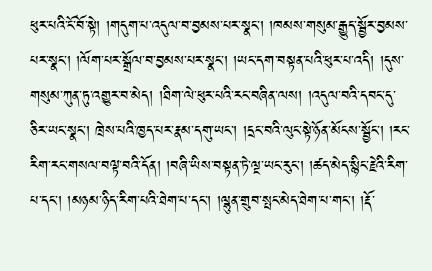ཕུར་པའི་ངོ་བོ་སྟེ། །གདུག་པ་འདུལ་བ་བྱམས་པར་སྣང་། །ཁམས་གསུམ་རྒྱུད་སྦྱོར་བྱམས་པར་སྣང་། །ལོག་པར་སྒྲོལ་བ་བྱམས་པར་སྣང་། །ཡང་དག་བསྟན་པའི་ཕུར་པ་འདི། །དུས་གསུམ་ཀུན་ཏུ་འགྱུར་བ་མེད། །ཐིག་ལེ་ཕུར་པའི་རང་བཞིན་ལས། །འདུལ་བའི་དབང་དུ་ཅིར་ཡང་སྣང་། ཁྲེས་པའི་ཁྱད་པར་རྣམ་དགུ་ཡང་། །དྲང་བའི་ལུང་སྟེ་ཉོན་མོངས་སྦྱོང་། །རང་རིག་རང་གསལ་བལྟ་བའི་དོན། །བཞི་ཡིས་བསྟན་ཏེ་ལྔ་ཡང་རུང་། །ཚད་མེད་སྙིང་རྗེའི་རིག་པ་དང་། །མཉམ་ཉིད་རིག་པའི་ཐེག་པ་དང་། །ལྷུན་གྲུབ་སྤང་མེད་ཐེག་པ་གང་། །རྡོ་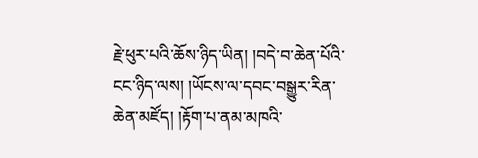རྗེ་ཕུར་པའི་ཆོས་ཉིད་ཡིན། །བདེ་བ་ཆེན་པོའི་ངང་ཉིད་ལས། །ཡོངས་ལ་དབང་བསྒྱུར་རིན་ཆེན་མཛོད། །རྟོག་པ་ནམ་མཁའི་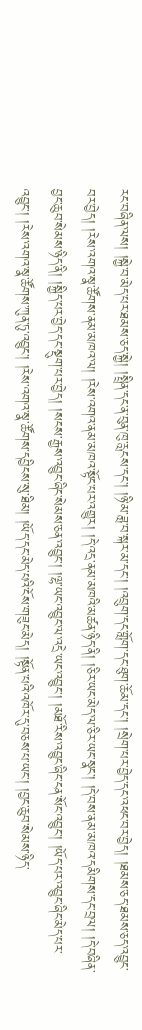རང་བཞིན་ལས། །སྐྱེ་བ་མེད་པར་ཐམས་ཅད་སྐྱེ། །སྤྲིན་དང་ན་བུན་ཁུ་རླངས་དང་། །ཉི་མ་ཟླ་བ་སྐར་མ་དང་། །འབྲུག་དང་གློག་དང་ཐུག་ཆོམ་དང་། །སྲེག་པར་བྱེད་དང་འཕང་བར་བྱེད། །ཐམས་ཅད་ཐམས་ཅད་འབྱུང་བར་བྱེད། །རེས་འགའ་སྣ་ཚོགས་ནམ་མཁའ་ལ། །རེས་འགའ་ནམ་མཁའ་སྟོང་པར་འགྱུར། །དེ་འདྲ་ནམ་མཁའི་མཚན་ཉིད་ནི། །ཅིར་ཡང་མེད་ལ་ཅིར་ཡང་སྣང་། །དེ་བས་ནམ་མཁའ་དམིགས་དང་བྲལ། །དེ་བཞིན་བྱང་ཆུབ་སེམས་ཉིད་ནི། །སྐྱིད་པར་བྱེད་དང་སྡུག་པར་བྱེད། །སངས་རྒྱས་འབྱུང་ཞིང་སེམས་ཅན་འབྱུང་། །ལྷ་ཡང་འབྱུང་ལ་འདྲེ་ཡང་འབྱུང་། །མཐོ་རིས་འབྱུང་ཞིང་ངན་སོང་འབྱུང་། །ཡོད་པར་འབྱུང་ཞིང་མེད་པར་འབྱུང་། །རེས་འགའ་སྣ་ཚོགས་ཀུན་ཏུ་འབྱུང་། །རེས་འགའ་སྣ་ཚོགས་དབྱིངས་སུ་ཐིམ། །ཡོད་དང་མེད་པའི་ངོས་གཟུང་མེད། །སྟོན་པའི་འཁོར་དུ་བཅས་པ་ཡང་། །བྱང་ཆུབ་སེམས་ཉིད་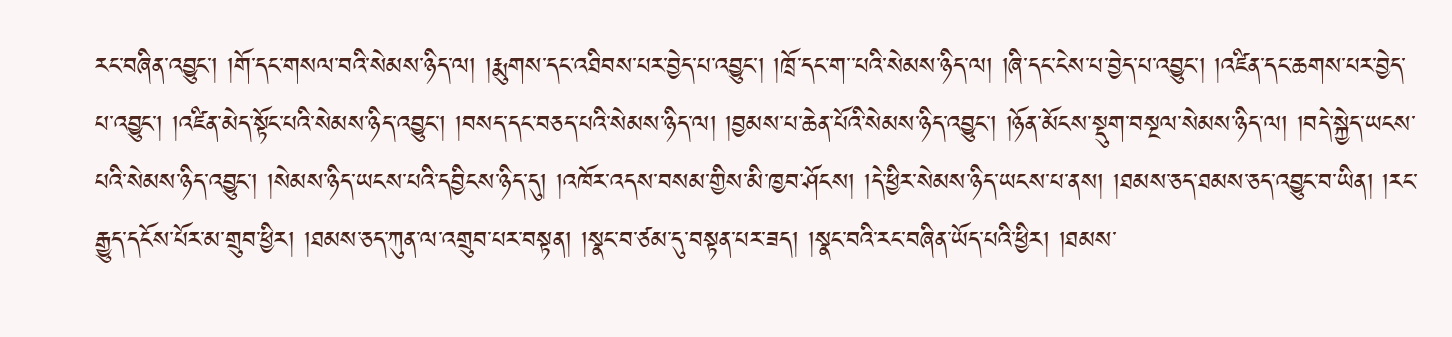རང་བཞིན་འབྱུང་། །གོ་དང་གསལ་བའི་སེམས་ཉིད་ལ། །རྨུགས་དང་འཐིབས་པར་བྱེད་པ་འབྱུང་། །ཁྲོ་དང་ག་་པའི་སེམས་ཉིད་ལ། །ཞི་དང་ངེས་པ་བྱེད་པ་འབྱུང་། །འཛིན་དང་ཆགས་པར་བྱེད་པ་འབྱུང་། །འཛིན་མེད་སྟོང་པའི་སེམས་ཉིད་འབྱུང་། །བསད་དང་བཅད་པའི་སེམས་ཉིད་ལ། །བྱམས་པ་ཆེན་པོའི་སེམས་ཉིད་འབྱུང་། །ཉོན་མོངས་སྡུག་བསྔལ་སེམས་ཉིད་ལ། །བདེ་སྐྱེད་ཡངས་པའི་སེམས་ཉིད་འབྱུང་། །སེམས་ཉིད་ཡངས་པའི་དབྱིངས་ཉིད་དུ། །འཁོར་འདས་བསམ་གྱིས་མི་ཁྱབ་ཤོངས། །དེ་ཕྱིར་སེམས་ཉིད་ཡངས་པ་ནས། །ཐམས་ཅད་ཐམས་ཅད་འབྱུང་བ་ཡིན། །རང་རྒྱུད་དངོས་པོར་མ་གྲུབ་ཕྱིར། །ཐམས་ཅད་ཀུན་ལ་འགྲུབ་པར་བསྟན། །སྣང་བ་ཙམ་དུ་བསྟན་པར་ཟད། །སྣང་བའི་རང་བཞིན་ཡོད་པའི་ཕྱིར། །ཐམས་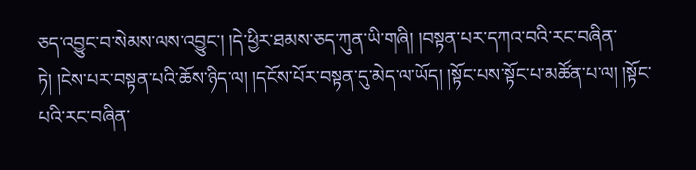ཅད་འབྱུང་བ་སེམས་ལས་འབྱུང་། །དེ་ཕྱིར་ཐམས་ཅད་ཀུན་ཡི་གཞི། །བསྟན་པར་དཀའ་བའི་རང་བཞིན་ཏེ། །ངེས་པར་བསྟན་པའི་ཆོས་ཉིད་ལ། །དངོས་པོར་བསྟན་དུ་མེད་ལ་ཡོད། །སྟོང་པས་སྟོང་པ་མཚོན་པ་ལ། །སྟོང་པའི་རང་བཞིན་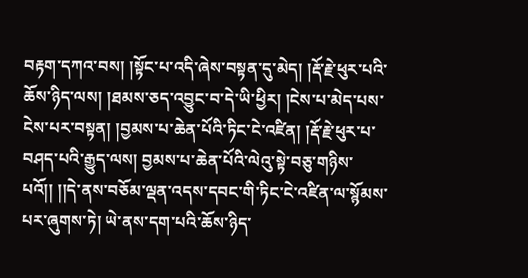བརྟག་དཀའ་བས། །སྟོང་པ་འདི་ཞེས་བསྟན་དུ་མེད། །རྡོ་རྗེ་ཕུར་པའི་ཆོས་ཉིད་ལས། །ཐམས་ཅད་འབྱུང་བ་དེ་ཡི་ཕྱིར། །ངེས་པ་མེད་པས་ངེས་པར་བསྟན། །བྱམས་པ་ཆེན་པོའི་ཏིང་ངེ་འཛིན། །རྡོ་རྗེ་ཕུར་པ་བཤད་པའི་རྒྱུད་ལས། བྱམས་པ་ཆེན་པོའི་ལེའུ་སྟེ་བཅུ་གཉིས་པའོ།། །།དེ་ནས་བཅོམ་ལྡན་འདས་དབང་གི་ཏིང་ངེ་འཛིན་ལ་སྙོམས་པར་ཞུགས་ཏེ། ཡེ་ནས་དག་པའི་ཆོས་ཉིད་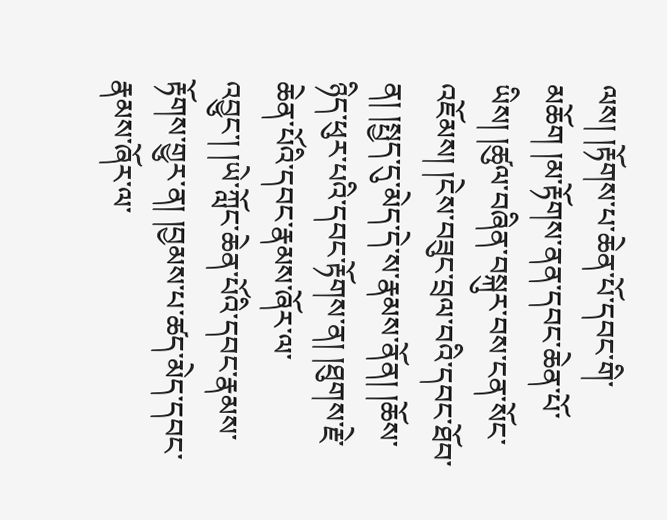ལས། །རྟོགས་པ་ཆེན་པོ་དབང་གི་མཆོག །མ་རྟོགས་ནན་དབང་ཆེན་པོ་ཡིས། །ཚུལ་བཞིན་བསྐུར་བས་ངན་སོང་འཇོམས། །ངེས་བཟུང་བྲལ་བའི་དབང་ཐོབ་ན། །སྤྱད་དུ་མེད་དེ་ས་རྣམས་ནོན། །ཆོས་ཉིད་ཕུར་པའི་དབང་རྟོགས་ན། །ཐུགས་རྗེ་ཆེན་པོའི་དབང་རྣམས་ཞོར་ལ་འབྱུང་། །ཡེ་ཀློང་ཆེན་པོའི་དབང་རྣམས་རྟོགས་གྱུར་ན། །བྱམས་པ་ཚད་མེད་དབང་རྣམས་ཞོར་ལ་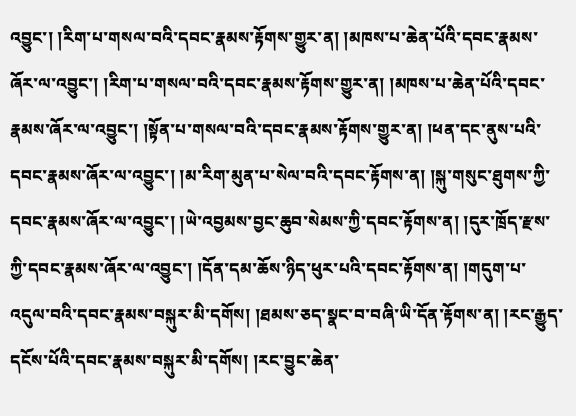འབྱུང་། །རིག་པ་གསལ་བའི་དབང་རྣམས་རྟོགས་གྱུར་ན། །མཁས་པ་ཆེན་པོའི་དབང་རྣམས་ཞོར་ལ་འབྱུང་། །རིག་པ་གསལ་བའི་དབང་རྣམས་རྟོགས་གྱུར་ན། །མཁས་པ་ཆེན་པོའི་དབང་རྣམས་ཞོར་ལ་འབྱུང་། །སྟོན་པ་གསལ་བའི་དབང་རྣམས་རྟོགས་གྱུར་ན། །ཕན་དང་ནུས་པའི་དབང་རྣམས་ཞོར་ལ་འབྱུང་། །མ་རིག་མུན་པ་སེལ་བའི་དབང་རྟོགས་ན། །སྐུ་གསུང་ཐུགས་ཀྱི་དབང་རྣམས་ཞོར་ལ་འབྱུང་། །ཡེ་འབྱམས་བྱང་ཆུབ་སེམས་ཀྱི་དབང་རྟོགས་ན། །དུར་ཁྲོད་རྫས་ཀྱི་དབང་རྣམས་ཞོར་ལ་འབྱུང་། །དོན་དམ་ཆོས་ཉིད་ཕུར་པའི་དབང་རྟོགས་ན། །གདུག་པ་འདུལ་བའི་དབང་རྣམས་བསྐུར་མི་དགོས། །ཐམས་ཅད་སྣང་བ་བཞི་ཡི་དོན་རྟོགས་ན། །རང་རྒྱུད་དངོས་པོའི་དབང་རྣམས་བསྐུར་མི་དགོས། །རང་བྱུང་ཆེན་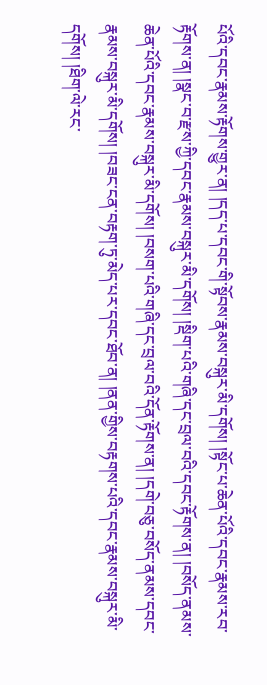པོའི་དབང་རྣམས་རྟོགས་གྱུར་ན། །དད་པ་དབང་གི་སྟོབས་རྣམས་བསྐུར་མི་དགོས། །སྟོང་པ་ཆེན་པོའི་དབང་རྣམས་རབ་རྟོགས་ན། །སྣང་བ་རྫས་ཀྱི་དབང་རྣམས་བསྐུར་མི་དགོས། །སྡིག་པའི་གཞི་དང་བྲལ་བའི་དབང་རྟོགས་ན། །བསོད་ནམས་ཆེན་པོའི་དབང་རྣམས་བསྐུར་མི་དགོས། །བསག་པའི་གཞི་དང་བྲལ་བའི་དོན་རྟོགས་ན། །དགེ་བཅུ་བསོད་ནམས་དབང་རྣམས་བསྐུར་མི་དགོས། །བཟང་ངན་བརྟག་ཏུ་མེད་པར་དབང་ཐོབ་ན། །ནན་གྱིས་བརྟགས་པའི་དབང་རྣམས་བསྐུར་མི་དགོས། །ཐིག་ལེ་རང་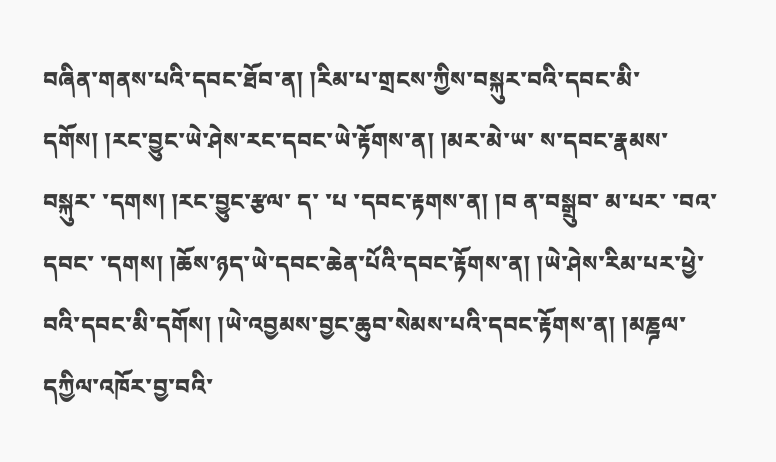བཞིན་གནས་པའི་དབང་ཐོབ་ན། །རིམ་པ་གྲངས་ཀྱིས་བསྐུར་བའི་དབང་མི་དགོས། །རང་བྱུང་ཡེ་ཤེས་རང་དབང་ཡེ་རྟོགས་ན། །མར་མེ་ཡ་ ས་དབང་རྣམས་བསྐུར་ ་དགས། །རང་བྱུང་རྩལ་ ད་ ་པ ་དབང་རྟགས་ན། །བ ན་བསྒྲུབ་ མ་པར་ ་བའ་དབང་ ་དགས། །ཆོས་ཉད་ཡེ་དབང་ཆེན་པོའི་དབང་རྟོགས་ན། །ཡེ་ཤེས་རིམ་པར་ཕྱེ་བའི་དབང་མི་དགོས། །ཡེ་འབྱམས་བྱང་ཆུབ་སེམས་པའི་དབང་རྟོགས་ན། །མཎྜལ་དཀྱིལ་འཁོར་བྱ་བའི་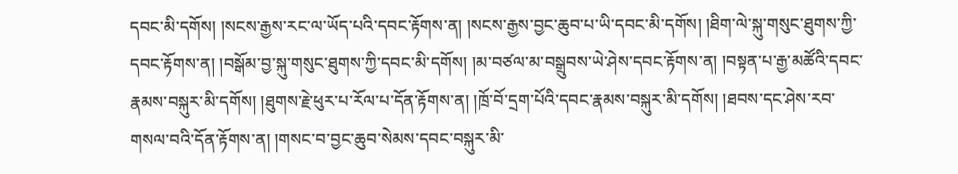དབང་མི་དགོས། །སངས་རྒྱས་རང་ལ་ཡོད་པའི་དབང་རྟོགས་ན། །སངས་རྒྱས་བྱང་ཆུབ་པ་ཡི་དབང་མི་དགོས། །ཐིག་ལེ་སྐུ་གསུང་ཐུགས་ཀྱི་དབང་རྟོགས་ན། །བསྒོམ་བྱ་སྐུ་གསུང་ཐུགས་ཀྱི་དབང་མི་དགོས། །མ་བཙལ་མ་བསྒྲུབས་ཡེ་ཤེས་དབང་རྟོགས་ན། །བསྟན་པ་རྒྱ་མཚོའི་དབང་རྣམས་བསྐུར་མི་དགོས། །ཐུགས་རྗེ་ཕུར་པ་རོལ་པ་དོན་རྟོགས་ན། །ཁྲོ་བོ་དྲག་པོའི་དབང་རྣམས་བསྐུར་མི་དགོས། །ཐབས་དང་ཤེས་རབ་གསལ་བའི་དོན་རྟོགས་ན། །གསང་བ་བྱང་ཆུབ་སེམས་དབང་བསྐུར་མི་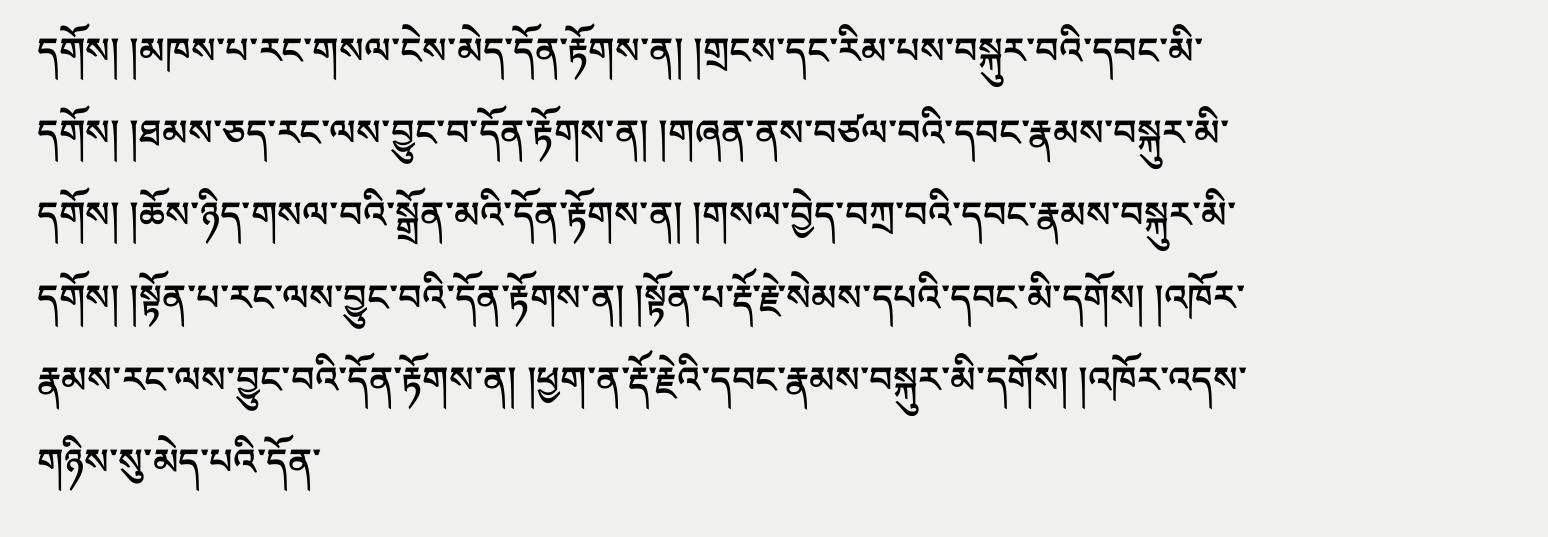དགོས། །མཁས་པ་རང་གསལ་ངེས་མེད་དོན་རྟོགས་ན། །གྲངས་དང་རིམ་པས་བསྐུར་བའི་དབང་མི་དགོས། །ཐམས་ཅད་རང་ལས་བྱུང་བ་དོན་རྟོགས་ན། །གཞན་ནས་བཙལ་བའི་དབང་རྣམས་བསྐུར་མི་དགོས། །ཆོས་ཉིད་གསལ་བའི་སྒྲོན་མའི་དོན་རྟོགས་ན། །གསལ་བྱེད་བཀྲ་བའི་དབང་རྣམས་བསྐུར་མི་དགོས། །སྟོན་པ་རང་ལས་བྱུང་བའི་དོན་རྟོགས་ན། །སྟོན་པ་རྡོ་རྗེ་སེམས་དཔའི་དབང་མི་དགོས། །འཁོར་རྣམས་རང་ལས་བྱུང་བའི་དོན་རྟོགས་ན། །ཕྱག་ན་རྡོ་རྗེའི་དབང་རྣམས་བསྐུར་མི་དགོས། །འཁོར་འདས་གཉིས་སུ་མེད་པའི་དོན་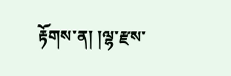རྟོགས་ན། །ལྷ་རྫས་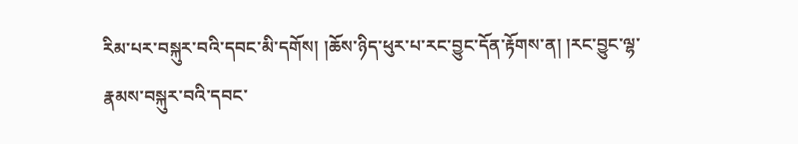རིམ་པར་བསྐུར་བའི་དབང་མི་དགོས། །ཆོས་ཉིད་ཕུར་པ་རང་བྱུང་དོན་རྟོགས་ན། །རང་བྱུང་ལྷ་རྣམས་བསྐུར་བའི་དབང་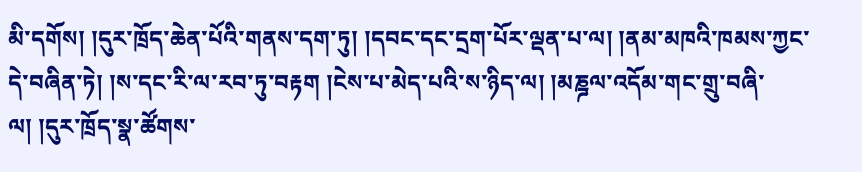མི་དགོས། །དུར་ཁྲོད་ཆེན་པོའི་གནས་དག་ཏུ། །དབང་དང་དྲག་པོར་ལྡན་པ་ལ། །ནམ་མཁའི་ཁམས་ཀྱང་དེ་བཞིན་ཏེ། །ས་དང་རི་ལ་རབ་ཏུ་བརྟག །ངེས་པ་མེད་པའི་ས་ཉིད་ལ། །མཎྜལ་འདོམ་གང་གྲུ་བཞི་ལ། །དུར་ཁྲོད་སྣ་ཚོགས་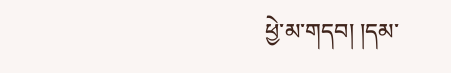ཕྱེ་མ་གདབ། །དམ་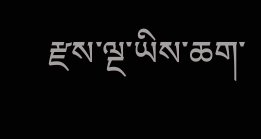རྫས་ལྔ་ཡིས་ཆག་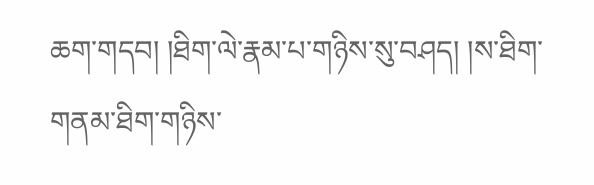ཆག་གདབ། །ཐིག་ལེ་རྣམ་པ་གཉིས་སུ་བཤད། །ས་ཐིག་གནམ་ཐིག་གཉིས་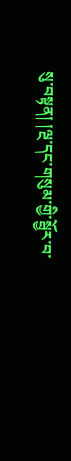སུ་བསྟན། །ལྔ་དང་གསུམ་གྱི་སྦྱོར་བ་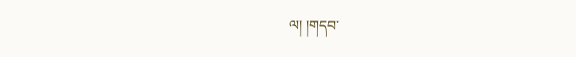ལ། །གདབ་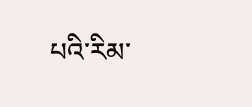པའི་རིམ་